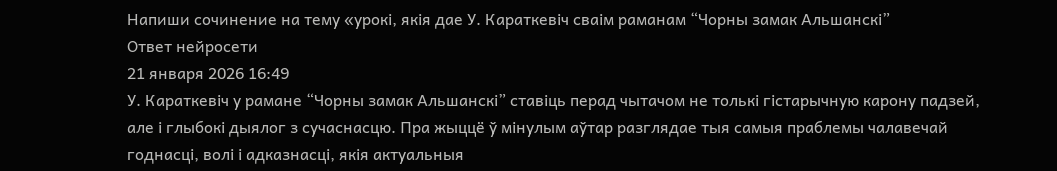Напиши сочинение на тему «урокі, якія дае У. Караткевіч сваім раманам “Чорны замак Альшанскі”
Ответ нейросети
21 января 2026 16:49
У. Караткевіч у рамане “Чорны замак Альшанскі” ставіць перад чытачом не толькі гістарычную карону падзей, але і глыбокі дыялог з сучаснасцю. Пра жыццё ў мінулым аўтар разглядае тыя самыя праблемы чалавечай годнасці, волі і адказнасці, якія актуальныя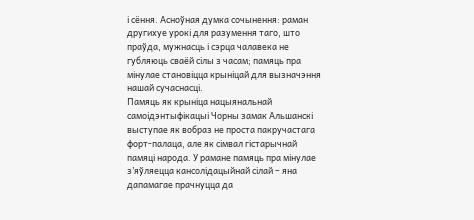і сёння. Асноўная думка сочынення: раман другихуе урокі для разумення таго, што праўда, мужнасць і сэрца чалавека не губляюць сваёй сілы з часам; памяць пра мінулае становіцца крыніцай для вызначэння нашай сучаснасці.
Памяць як крынiца нацыянальнай самоідэнтыфікацыі Чорны замак Альшанскі выступае як вобраз не проста пакручастага форт-палаца, але як сімвал гістарычнай памяці народа. У рамане памяць пра мінулае з’яўляецца кансолідацыйнай сілай – яна дапамагае прачнуцца да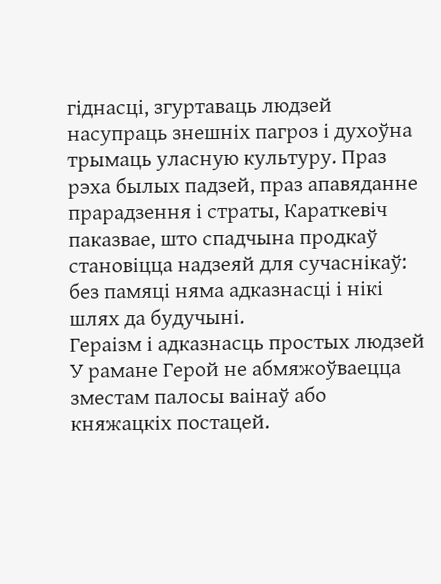гіднасці, згуртаваць людзей насупраць знешніх пагроз і духоўна трымаць уласную культуру. Праз рэха былых падзей, праз апавяданне прарадзення і страты, Караткевіч паказвае, што спадчына продкаў становіцца надзеяй для сучаснікаў: без памяці няма адказнасці і нікі шлях да будучыні.
Гераізм і адказнасць простых людзей У рамане Герой не абмяжоўваецца зместам палосы ваінаў або княжацкіх постацей.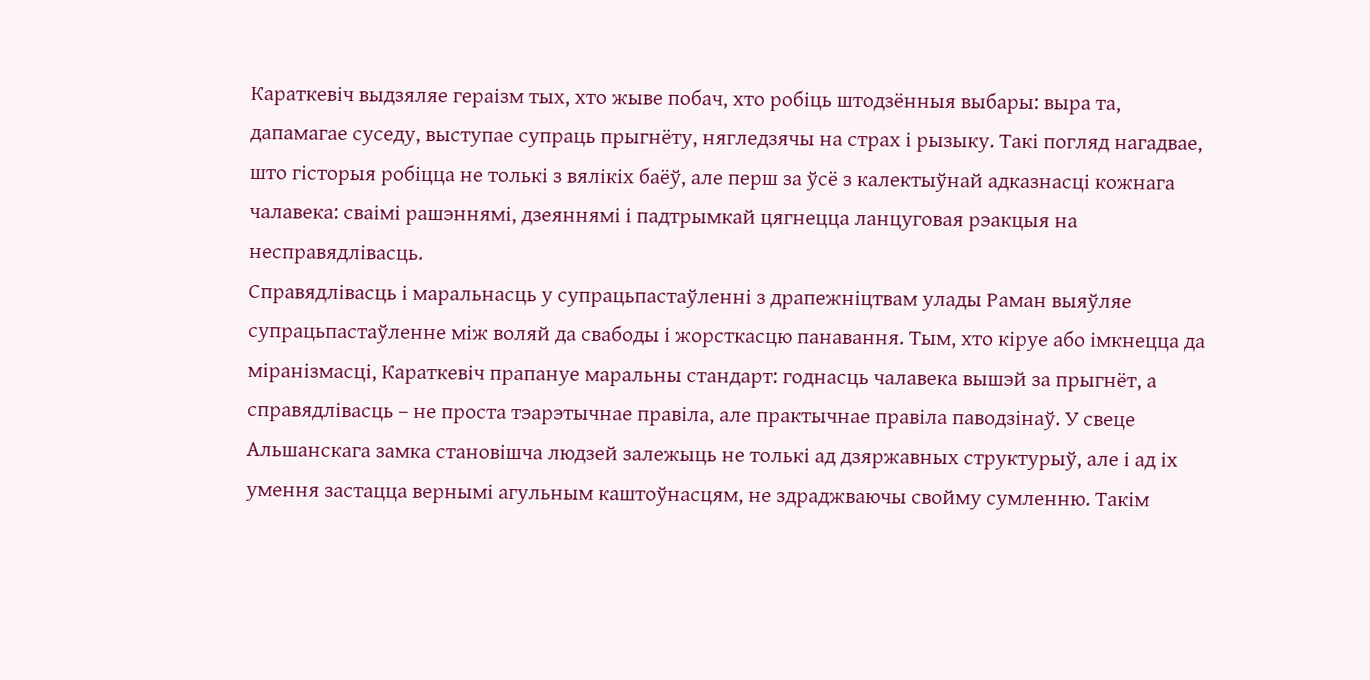Караткевіч выдзяляе гераізм тых, хто жыве побач, хто робіць штодзённыя выбары: выра та, дапамагае суседу, выступае супраць прыгнёту, нягледзячы на страх і рызыку. Такі погляд нагадвае, што гісторыя робіцца не толькі з вялікіх баёў, але перш за ўсё з калектыўнай адказнасці кожнага чалавека: сваімі рашэннямі, дзеяннямі і падтрымкай цягнецца ланцуговая рэакцыя на несправядлівасць.
Справядлівасць і маральнасць у супрацьпастаўленні з драпежніцтвам улады Раман выяўляе супрацьпастаўленне між воляй да свабоды і жорсткасцю панавання. Тым, хто кіруе або імкнецца да міранізмасці, Караткевіч прапануе маральны стандарт: годнасць чалавека вышэй за прыгнёт, а справядлівасць – не проста тэарэтычнае правіла, але практычнае правіла паводзінаў. У свеце Альшанскага замка становішча людзей залежыць не толькі ад дзяржавных структурыў, але і ад іх умення застацца вернымі агульным каштоўнасцям, не здраджваючы свойму сумленню. Такім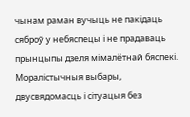чынам раман вучыць не пакідаць сяброў у небяспецы і не прадаваць прынцыпы дзеля мімалётнай бяспекі.
Моралiстычныя выбары, двусвядомасць і сітуацыя без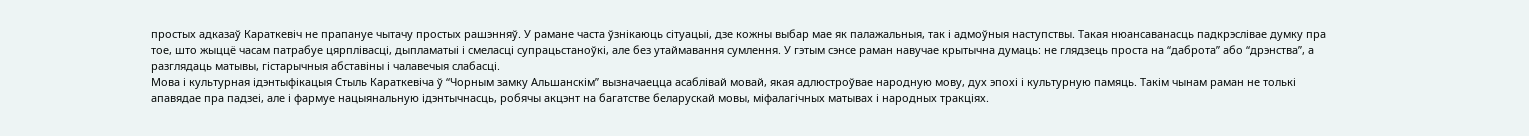простых адказаў Караткевіч не прапануе чытачу простых рашэнняў. У рамане часта ўзнікаюць сітуацыі, дзе кожны выбар мае як палажальныя, так і адмоўныя наступствы. Такая нюансаванасць падкрэслівае думку пра тое, што жыццё часам патрабуе цярплівасці, дыпламатыі і смеласці супрацьстаноўкі, але без утаймавання сумлення. У гэтым сэнсе раман навучае крытычна думаць: не глядзець проста на “даброта” або “дрэнства”, а разглядаць матывы, гістарычныя абставіны і чалавечыя слабасці.
Мова і культурная ідэнтыфікацыя Стыль Караткевіча ў “Чорным замку Альшанскім” вызначаецца асаблівай мовай, якая адлюстроўвае народную мову, дух эпохі і культурную памяць. Такім чынам раман не толькі апавядае пра падзеі, але і фармуе нацыянальную ідэнтычнасць, робячы акцэнт на багатстве беларускай мовы, міфалагічных матывах і народных тракціях.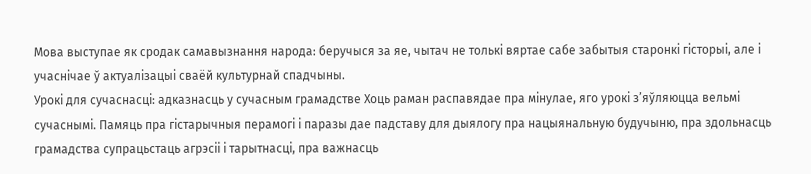Мова выступае як сродак самавызнання народа: беручыся за яе, чытач не толькі вяртае сабе забытыя старонкі гісторыі, але і учаснічае ў актуалізацыі сваёй культурнай спадчыны.
Урокі для сучаснасці: адказнасць у сучасным грамадстве Хоць раман распавядае пра мінулае, яго урокі з’яўляюцца вельмі сучаснымі. Памяць пра гістарычныя перамогі і паразы дае падставу для дыялогу пра нацыянальную будучыню, пра здольнасць грамадства супрацьстаць агрэсіі і тарытнасці, пра важнасць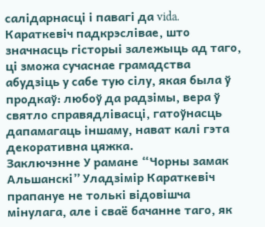салідарнасці і павагі да vida. Караткевіч падкрэслівае, што значнасць гісторыі залежыць ад таго, ці зможа сучаснае грамадства абудзіць у сабе тую сілу, якая была ў продкаў: любоў да радзімы, вера ў святло справядлівасці, гатоўнасць дапамагаць іншаму, нават калі гэта декоративна цяжка.
Заключэнне У рамане “Чорны замак Альшанскі” Уладзімір Караткевіч прапануе не толькі відовішча мінулага, але і сваё бачанне таго, як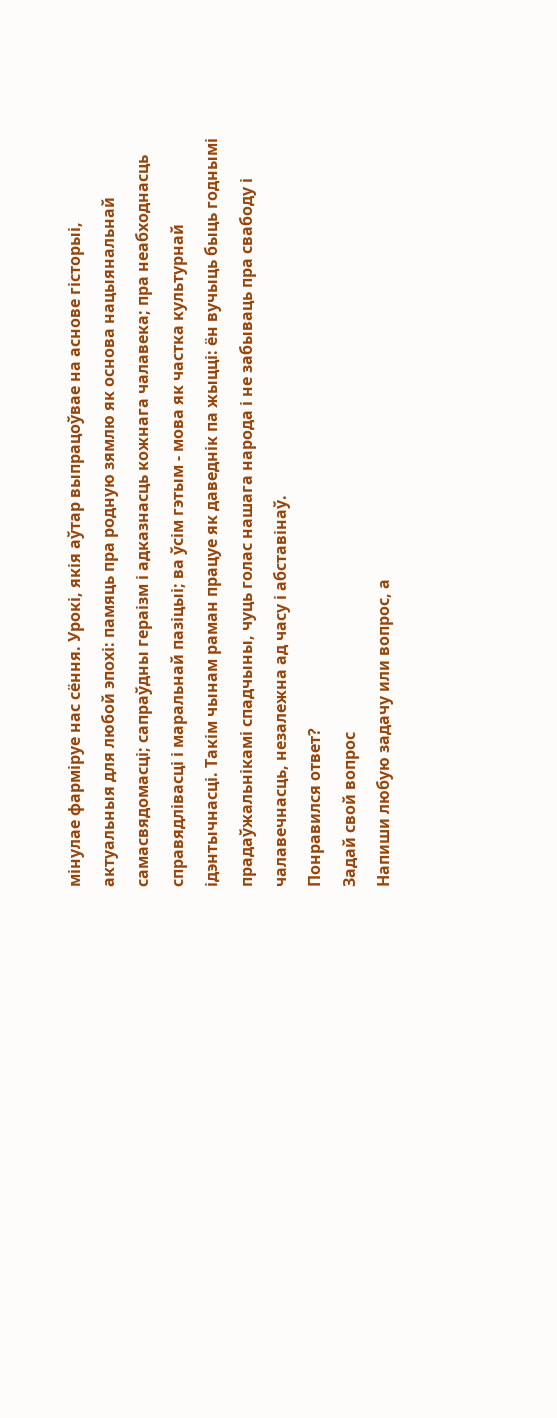мінулае фарміруе нас сёння. Урокі, якія аўтар выпрацоўвае на аснове гісторыі, актуальныя для любой эпохі: памяць пра родную зямлю як основа нацыянальнай самасвядомасці; сапраўдны гераізм і адказнасць кожнага чалавека; пра неабходнасць справядлівасці і маральнай пазіцыі; ва ўсім гэтым - мова як частка культурнай ідэнтычнасці. Такім чынам раман працуе як даведнік па жыцці: ён вучыць быць годнымі прадаўжальнікамі спадчыны, чуць голас нашага народа і не забываць пра свабоду і чалавечнасць, незалежна ад часу і абставінаў.
Понравился ответ?
Задай свой вопрос
Напиши любую задачу или вопрос, а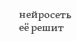нейросеть её решит